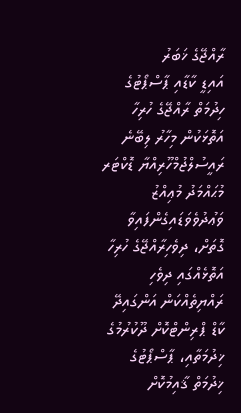ރާއްޖޭގެ ޚަބަރު
އައިޑީ ކާޑާއި ޕާސްޕޯޓުގެ ހިދުމަތް ރާއްޖޭގެ ހުރިހާ އަތޮޅަކުން މިހާރު ލިބޭނެ
ރައީސުލްޖުމްހޫރިއްޔާ ޑޮކްޓަރ މުޙައްމަދު މުޢިއްޒު ވަޢުދުވެވަޑައިގެންފައިވާ ގޮތަށް، ދިވެހިރާއްޖޭގެ ހުރިހާ އަތޮޅެއްގައި ދިވެހި ރައްޔިތެއްކަން އަންގައިދޭ ކާޑް ޕްރިންޓްކޮށް ދޫކުރުމުގެ ޚިދުމަތާއި، ޕާސްޕޯޓުގެ ޚިދުމަތް ޤާއިމުކޮށް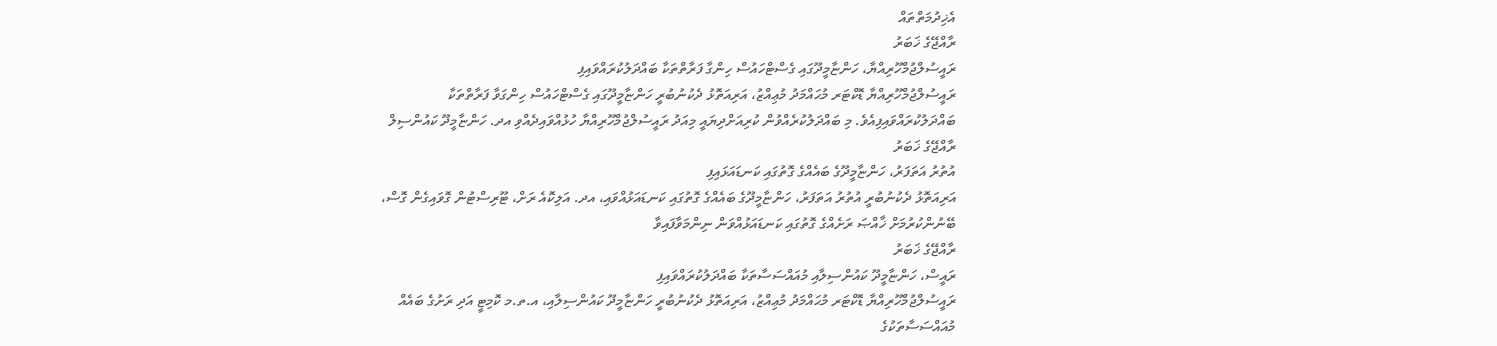އެޚިދުމަތްތައް
ރާއްޖޭގެ ޚަބަރު
ރައީސުލްޖުމްހޫރިއްޔާ، ހަންޏާމީދޫގައި ގެސްޓްހައުސް ހިންގާ ފަރާތްތަކާ ބައްދަލުކުރައްވައިފި
ރައީސުލްޖުމްހޫރިއްޔާ ޑޮކްޓަރ މުޙައްމަދު މުޢިއްޒު، އަރިއަތޮޅު ދެކުނުބުރީ ހަންޏާމީދޫގައި ގެސްޓްހައުސް ހިންގަވާ ފަރާތްތަކާ ބައްދަލުކުރައްވައިފިއެވެ. މި ބައްދަލުކުރެއްވުން ކުރިއަށްދިޔައީ މިއަދު ރައީސުލްޖުމްހޫރިއްޔާ ހުޅުއްވައިދެއްވި އދ. ހަންޏާމީދޫ ކައުންސިލް
ރާއްޖޭގެ ޚަބަރު
އުތުރު އަތަފަރު، ހަންޏާމީދޫގެ ބައެއްގެ ގޮތުގައި ކަނޑައަޅައިފި
އަރިއަތޮޅު ދެކުނުބުރީ އުތުރު އަތަފަރު، ހަންޏާމީދޫގެ ބައެއްގެ ގޮތުގައި ކަނޑައަޅުއްވައި، އދ. އަލިކޮއެ ރަށް، ޓޫރިސްޓުން ގޮވައިގެން ގޮސް، ބޭނުންކުރުމަށް ޚާއްޞަ ރަށެއްގެ ގޮތުގައި ކަނޑައަޅުއްވަން ނިންމަވާފައިވާ
ރާއްޖޭގެ ޚަބަރު
ރައީސް، ހަންޏާމީދޫ ކައުންސިލާއި މުއައްސަސާތަކާ ބައްދަލުކުރައްވައިފި
ރައީސުލްޖުމްހޫރިއްޔާ ޑޮކްޓަރ މުޙައްމަދު މުޢިއްޒު، އަރިއަތޮޅު ދެކުނުބުރީ ހަންޏާމީދޫ ކައުންސިލާއި، އ.ތ.މ ކޮމިޓީ އަދި ރަށުގެ ބައެއް މުއައްސަސާތަކުގެ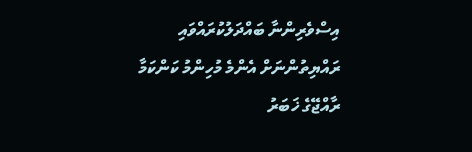އިސްވެރިންނާ ބައްދަލުކުރައްވައި ރައްޔިތުންނަށް އެންމެ މުހިންމު ކަންކަމާ
ރާއްޖޭގެ ޚަބަރު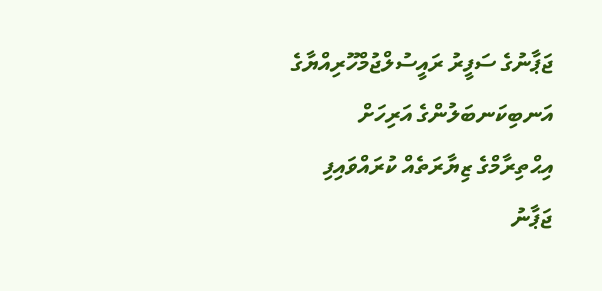ޖަޕާނުގެ ސަފީރު ރައީސުލްޖުމްހޫރިއްޔާގެ އަނބިކަނބަލުންގެ އަރިހަށް އިޙްތިރާމްގެ ޒިޔާރަތެއް ކުރައްވައިފި
ޖަޕާނު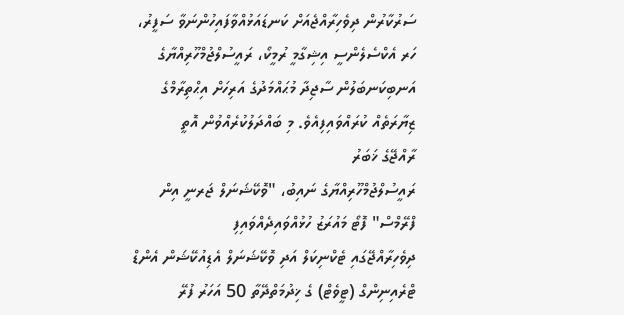ސަރުކާރުން ދިވެހިރާއްޖެއަށް ކަނޑައަޅުއްވާފައިހުންނަވާ ސަފީރު، ހަރ އެކްސެލެންސީ އިޝިގާމީ ރުމީކޯ، ރައީސުލްޖުމްހޫރިއްޔާގެ އަނބިކަނބަލުން ސާޖިދާ މުޙައްމަދުގެ އަރިހަށް އިޙްތިރާމްގެ ޒިޔާރަތެއް ކުރައްވައިފިއެވެ. މި ބައްދަލުކުރެއްވުން އޮތީ
ރާއްޖޭގެ ޚަބަރު
ރައީސުލްޖުމްހޫރިއްޔާގެ ނައިބު، "ވޮކޭޝަނަލް ޖަރނީ އިން ފްރޭމްސް" ފޮޓޯ މައުރަޒު ހުޅުއްވައިދެއްވައިފި
ދިވެހިރާއްޖޭގައި ޓެކްނިކަލް އަދި ވޮކޭޝަނަލް އެޑިއުކޭޝަން އެންޑް ޓްރެއިނިންގް (ޓީވެޓް) ގެ ޚިދުމަތްދޭތާ 50 އަހަރު ފުރޭ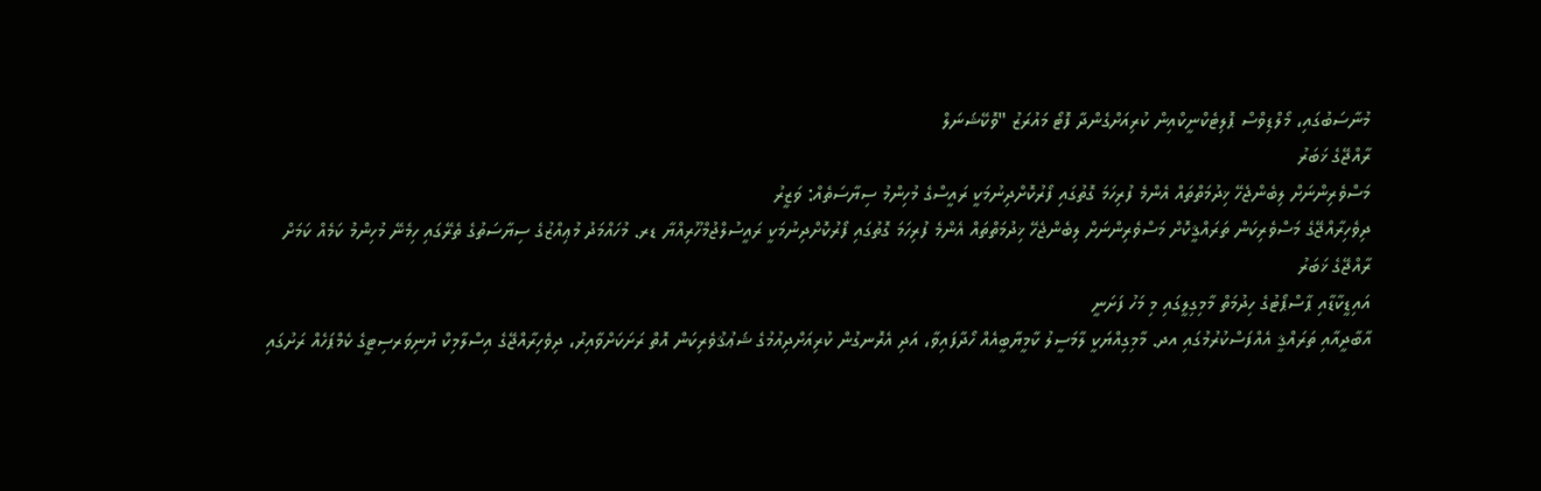މުނާސަބުގައި، މޯލްޑިވްސް ޕޮލިޓެކްނީކްއިން ކުރިއަށްގެންދާ ފޮޓޯ މައުރަޒު "ވޮކޭޝަނަލް
ރާއްޖޭގެ ޚަބަރު
މަސްވެރިންނަށް ލިބެންޖެހޭ ޚިދުމަތްތައް އެންމެ ފުރިހަމަ ގޮތުގައި ފޯރުކޮށްދިނުމަކީ ރައީސްގެ މުހިންމު ސިޔާސަތެއް: ވަޒީރު
ދިވެހިރާއްޖޭގެ މަސްވެރިކަން ތަރައްޤީކޮށް މަސްވެރިންނަށް ލިބެންޖެހޭ ޚިދުމަތްތައް އެންމެ ފުރިހަމަ ގޮތުގައި ފޯރުކޮށްދިނުމަކީ ރައީސުލްޖުމްހޫރިއްޔާ ޑރ. މުހައްމަދު މުޢިއްޒުގެ ސިޔާސަތުގެ ތެރޭގައި ހިމެނޭ މުހިންމު ކަމެއް ކަމަށް
ރާއްޖޭގެ ޚަބަރު
އައިޑީކާޑާއި ޕާސްޕޯޓުގެ ހިދުމަތް މާމިގިލީގައި މި މަހު ފަށަނީ
އާބާދީއާއި ތަރައްޤީ އެއްފަސްކުރުމުގައި އދ. މާމިގިއްޔަކީ ލާމަސީލު ކާމީޔާބީއެއް ހޯދާފައިވާ، އަދި އެރޮނގުން ކުރިއަށްދިއުމުގެ ޝަޢުޤުވެރިކަން އޮތް ރަށަކަށްވާއިރު، ދިވެހިރާއްޖޭގެ އިސްލާމިކް ޔުނިވަރސިޓީގެ ކެމްޕަހެއް ރަށުގައި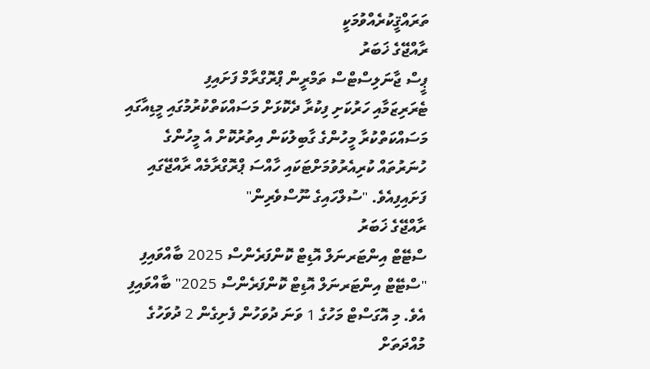ތަރައްޤީކުރެއްވުމަކީ
ރާއްޖޭގެ ޚަބަރު
ޕީސް ޖާނަލިސްޓްސް ތަމްރީން ޕްރޮގްރާމް ފަށައިފި
ޓެރަރިޒަމާއި ހަރުކަށި ފިކުރާ ދެކޮޅަށް މަސައްކަތްކުރުމުގައި މީޑިއާގައި މަސައްކަތްކުރާ މީހުންގެ ގާބިލުކަން އިތުރުކޮށް އެ މީހުންގެ ހުނަރުތައް ކުރިއެރުވުމަށްޓަކައި ހާއްސަ ޕްރޮގްރާމެއް ރާއްޖޭގައި ފަށައިފިއެވެ. "ސުލްހައިގެ ނޫސްވެރިން"
ރާއްޖޭގެ ޚަބަރު
ސްޓޭޓް އިންޓަރނަލް އޮޑިޓް ކޮންފަރެންސް 2025 ބާއްވައިފި
"ސްޓޭޓް އިންޓަރނަލް އޮޑިޓް ކޮންފަރެންސް 2025" ބާއްވައިފި އެވެ. މި އޮގަސްޓް މަހުގެ 1 ވަނަ ދުވަހުން ފެށިގެން 2 ދުވަހުގެ މުއްދަތަށް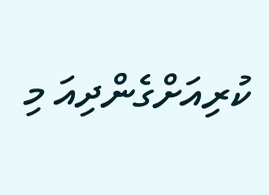ކުރިއަށްގެންދިއަ މި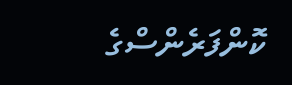ކޮންފަރެންސްގެ